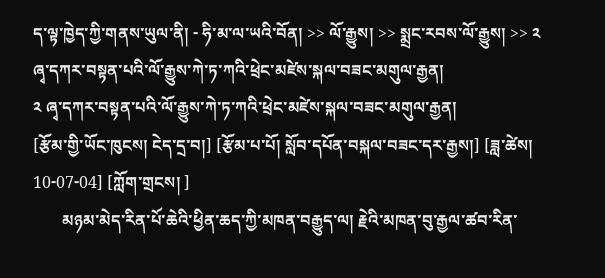ད་ལྟ་ཁྱེད་ཀྱི་གནས་ཡུལ་ནི། - ཧི་མ་ལ་ཡའི་བོན། >> ལོ་རྒྱུས། >> སྨྲང་རབས་ལོ་རྒྱུས། >> ༢ ཞྭ་དཀར་བསྟན་པའི་ལོ་རྒྱུས་ཀེ་ཏ་ཀའི་ཕྲེང་མཛེས་སྐལ་བཟང་མགུལ་རྒྱན།
༢ ཞྭ་དཀར་བསྟན་པའི་ལོ་རྒྱུས་ཀེ་ཏ་ཀའི་ཕྲེང་མཛེས་སྐལ་བཟང་མགུལ་རྒྱན།
[རྩོམ་གྱི་ཡོང་ཁུངས། ངེད་དྲ་བ།] [རྩོམ་པ་པོ། སློབ་དཔོན་བསྐལ་བཟང་དར་རྒྱས།] [ཟླ་ཚེས། 10-07-04] [ཀློག་གྲངས། ]
       མཉམ་མེད་རིན་པོ་ཆེའི་ཕྱིན་ཆད་ཀྱི་མཁན་བརྒྱུད་ལ། རྗེའི་མཁན་བུ་རྒྱལ་ཚབ་རིན་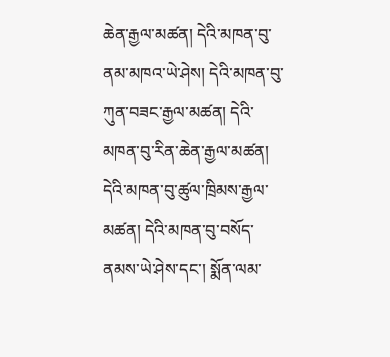ཆེན་རྒྱལ་མཚན། དེའི་མཁན་བུ་ནམ་མཁའ་ཡེ་ཤེས། དེའི་མཁན་བུ་ཀུན་བཟང་རྒྱལ་མཚན། དེའི་མཁན་བུ་རིན་ཆེན་རྒྱལ་མཚན། དེའི་མཁན་བུ་ཚུལ་ཁྲིམས་རྒྱལ་མཚན། དེའི་མཁན་བུ་བསོད་ནམས་ཡེ་ཤེས་དང་། སྨོན་ལམ་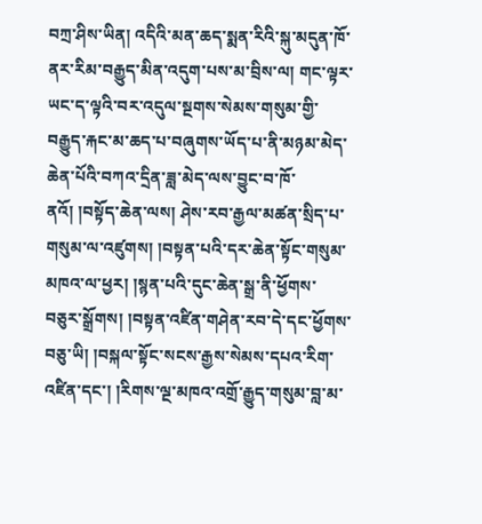བཀྲ་ཤིས་ཡིན། འདིའི་མན་ཆད་སྨན་རིའི་སྐུ་མདུན་ཁོ་ནར་རིམ་བརྒྱུད་མིན་འདུག་པས་མ་བྲིས་ལ། གང་ལྟར་ཡང་ད་ལྟའི་བར་འདུལ་སྔགས་སེམས་གསུམ་གྱི་བརྒྱུད་རྐང་མ་ཆད་པ་བཞུགས་ཡོད་པ་ནི་མཉམ་མེད་ཆེན་པོའི་བཀའ་དྲིན་ཟླ་མེད་ལས་བྱུང་བ་ཁོ་ནའོ། །བསྟོད་ཆེན་ལས། ཤེས་རབ་རྒྱལ་མཚན་སྲིད་པ་གསུམ་ལ་འཛུགས། །བསྟན་པའི་དར་ཆེན་སྟོང་གསུམ་མཁའ་ལ་ཕྱར། །སྙན་པའི་དུང་ཆེན་སྒྲ་ནི་ཕྱོགས་བཅུར་སྒྲོགས། །བསྟན་འཛིན་གཤེན་རབ་དེ་དང་ཕྱོགས་བཅུ་ཡི། །བསྐལ་སྟོང་སངས་རྒྱས་སེམས་དཔའ་རིག་འཛིན་དང་། །རིགས་ལྔ་མཁའ་འགྲོ་རྒྱུད་གསུམ་བླ་མ་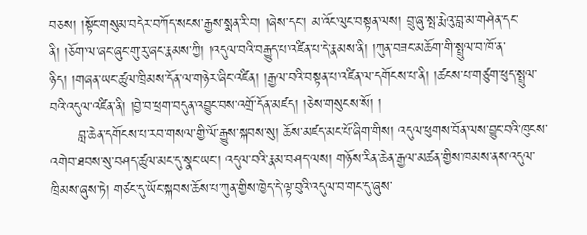བཅས། །སྟོང་གསུམ་བདེར་བཀོད་སངས་རྒྱས་སྨན་རི་བ། །ཞེས་དང་། མ་འོང་ལུང་བསྟན་ལས། བྲུ་ཞུ་སྤ་རྨེའུ་བླ་མ་གཤེན་དང་ནི། །ཅོག་ལ་ཞང་ཞུང་གུ་རུ་ཞང་རྣམས་ཀྱི། །འདུལ་བའི་བརྒྱུད་པ་འཛིན་པ་དེ་རྣམས་ནི། །ཀུན་བཟང་མཆོག་གི་སྤྲུལ་བ་ཁོ་ན་ཉིད། །གཞན་ཡང་ཚུལ་ཁྲིམས་དོན་ལ་གཉེར་ཞིང་འཛིན། །རྒྱལ་བའི་བསྟན་པ་འཛིན་ལ་དགོངས་པ་ནི། །ཚངས་པ་གཙུག་ཕུད་སྤྲུལ་བའི་འདུལ་འཛིན་ནི། །བྱེ་བ་ཕྲག་བདུན་འབྱུང་བས་འགྲོ་དོན་མཛད། །ཅེས་གསུངས་སོ། །
      བླ་ཆེན་དགོངས་པ་རབ་གསལ་གྱི་ལོ་རྒྱུས་སྐབས་སུ། ཆོས་མཛད་མང་པོ་ཞིག་གིས། འདུལ་ཕུགས་བོན་ལས་བྱུང་བའི་ཁུངས་འགེབ་ཐབས་སུ་བཤད་ཚུལ་མང་དུ་སྣང་ཡང་། འདུལ་བའི་རྣམ་བཤད་ལས། གཉོས་རིན་ཆེན་རྒྱལ་མཚན་གྱིས་ཁམས་ནས་འདུལ་ཁྲིམས་ཞུས་ཏེ། གཙང་དུ་ཡོང་སྐབས་ཆོས་པ་ཀུན་གྱིས་ཁྱེད་དེ་ལྟ་བུའི་འདུལ་བ་གང་དུ་ཞུས་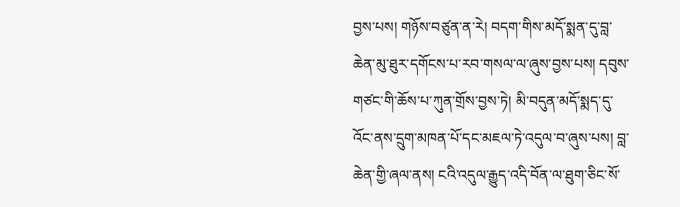བྱས་པས། གཉོས་བཙུན་ན་རེ། བདག་གིས་མདོ་སྨན་དུ་བླ་ཆེན་མུ་ཐུར་དགོངས་པ་རབ་གསལ་ལ་ཞུས་བྱས་པས། དབུས་གཙང་གི་ཆོས་པ་ཀུན་གྲོས་བྱས་ཏེ། མི་བདུན་མདོ་སྨད་དུ་འོང་ནས་དྲུག་མཁན་པོ་དང་མཇལ་ཏེ་འདུལ་བ་ཞུས་པས། བླ་ཆེན་གྱི་ཞལ་ནས། ངའི་འདུལ་རྒྱུད་འདི་བོན་ལ་ཐུག་ཅིང་སོ་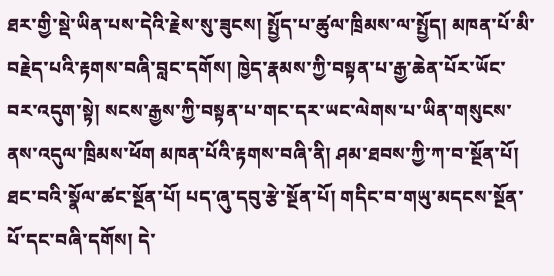ཐར་གྱི་སྡེ་ཡིན་པས་དེའི་རྗེས་སུ་ཟུངས། སྤྱོད་པ་ཚུལ་ཁྲིམས་ལ་སྤྱོད། མཁན་པོ་མི་བརྗེད་པའི་རྟགས་བཞི་བླང་དགོས། ཁྱེད་རྣམས་ཀྱི་བསྟན་པ་རྒྱ་ཆེན་པོར་ཡོང་བར་འདུག་སྟེ། སངས་རྒྱས་ཀྱི་བསྟན་པ་གང་དར་ཡང་ལེགས་པ་ཡིན་གསུངས་ནས་འདུལ་ཁྲིམས་ཕོག མཁན་པོའི་རྟགས་བཞི་ནི། ཤམ་ཐབས་ཀྱི་ཀ་བ་སྔོན་པོ། ཐང་བའི་སྣོལ་ཚང་སྔོན་པོ། པད་ཞུ་དབུ་རྩེ་སྔོན་པོ། གདིང་བ་གཡུ་མདངས་སྔོན་པོ་དང་བཞི་དགོས། དེ་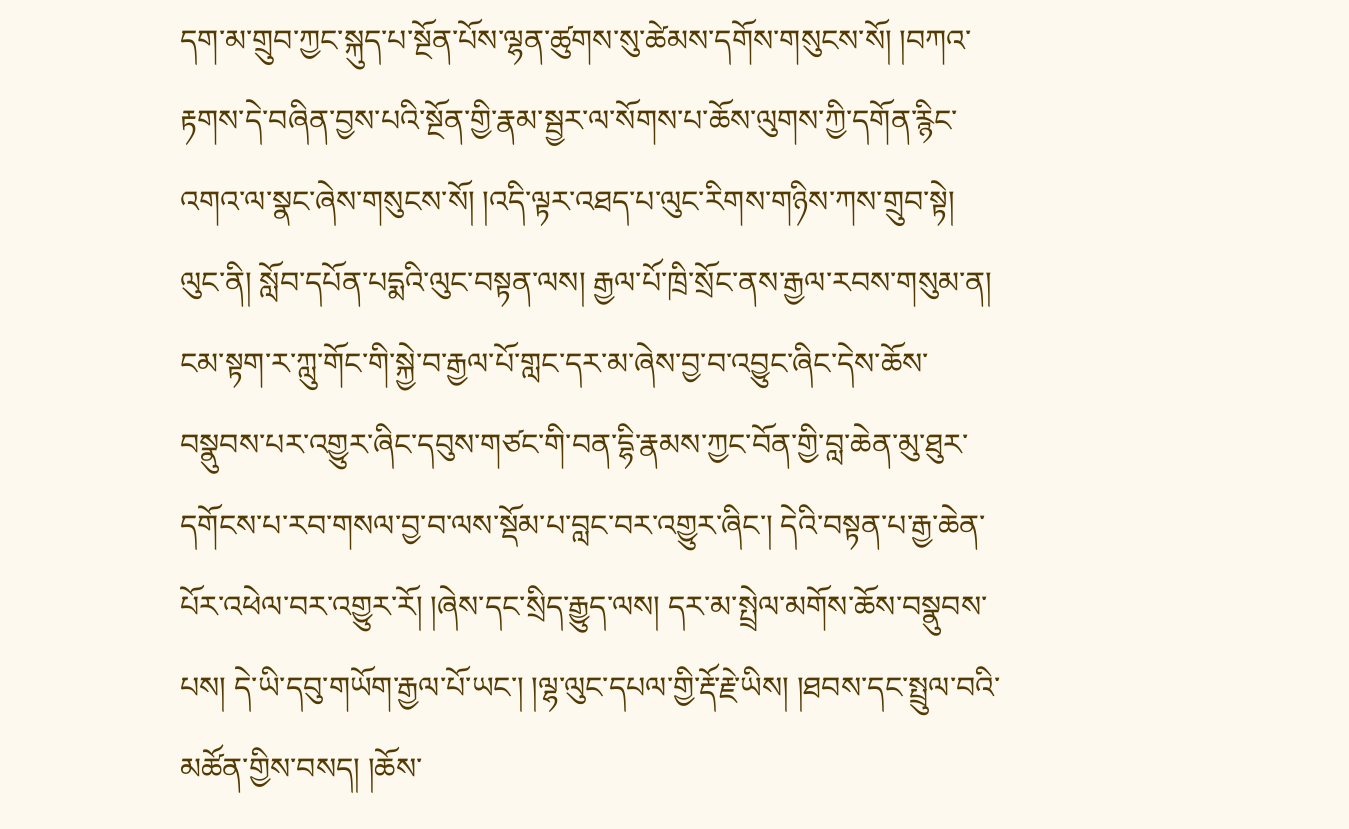དག་མ་གྲུབ་ཀྱང་སྐུད་པ་སྔོན་པོས་ལྷན་ཚུགས་སུ་ཚེམས་དགོས་གསུངས་སོ། །བཀའ་རྟགས་དེ་བཞིན་བྱས་པའི་སྔོན་གྱི་རྣམ་སྦྱར་ལ་སོགས་པ་ཆོས་ལུགས་ཀྱི་དགོན་རྙིང་འགའ་ལ་སྣང་ཞེས་གསུངས་སོ། །འདི་ལྟར་འཐད་པ་ལུང་རིགས་གཉིས་ཀས་གྲུབ་སྟེ། ལུང་ནི། སློབ་དཔོན་པདྨའི་ལུང་བསྟན་ལས། རྒྱལ་པོ་ཁྲི་སྲོང་ནས་རྒྱལ་རབས་གསུམ་ན། ངམ་སྟག་ར་ཀླུ་གོང་གི་སྐྱེ་བ་རྒྱལ་པོ་གླང་དར་མ་ཞེས་བྱ་བ་འབྱུང་ཞིང་དེས་ཆོས་བསྣུབས་པར་འགྱུར་ཞིང་དབུས་གཙང་གི་བན་དྷི་རྣམས་ཀྱང་བོན་གྱི་བླ་ཆེན་མུ་ཐུར་དགོངས་པ་རབ་གསལ་བྱ་བ་ལས་སྡོམ་པ་བླང་བར་འགྱུར་ཞིང་། དེའི་བསྟན་པ་རྒྱ་ཆེན་པོར་འཕེལ་བར་འགྱུར་རོ། །ཞེས་དང་སྲིད་རྒྱུད་ལས། དར་མ་སྤྲེལ་མགོས་ཆོས་བསྣུབས་པས། དེ་ཡི་དབུ་གཡོག་རྒྱལ་པོ་ཡང་། །ལྷ་ལུང་དཔལ་གྱི་རྡོ་རྗེ་ཡིས། །ཐབས་དང་སྤྲུལ་བའི་མཚོན་གྱིས་བསད། །ཆོས་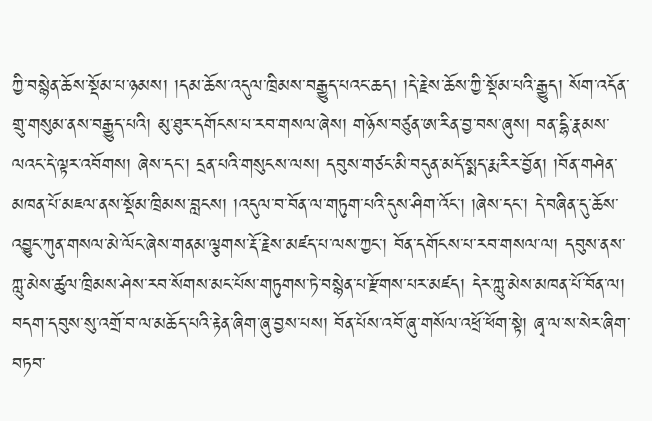ཀྱི་བསྙེན་ཆོས་སྡོམ་པ་ཉམས། །དམ་ཆོས་འདུལ་ཁྲིམས་བརྒྱུད་པའང་ཆད། །དེ་རྗེས་ཆོས་ཀྱི་སྡོམ་པའི་རྒྱུད། སོག་འདོན་གྲུ་གསུམ་ནས་བརྒྱུད་པའི། མུ་ཐུར་དགོངས་པ་རབ་གསལ་ཞེས། གཉོས་བཙུན་ཨ་རིན་བྱ་བས་ཞུས། བན་དྷི་རྣམས་ལའང་དེ་ལྟར་འབོགས། ཞེས་དང་། དྲན་པའི་གསུངས་ལས། དབུས་གཙང་མི་བདུན་མདོ་སྨད་རྨ་རིར་བྱོན། །བོན་གཤེན་མཁན་པོ་མཇལ་ནས་སྡོམ་ཁྲིམས་བླངས། །འདུལ་བ་བོན་ལ་གཏུག་པའི་དུས་ཤིག་འོང་། །ཞེས་དང་། དེ་བཞིན་དུ་ཆོས་འབྱུང་ཀུན་གསལ་མེ་ལོང་ཞེས་གནམ་ལྕགས་རྡོ་རྗེས་མཛད་པ་ལས་ཀྱང་། བོན་དགོངས་པ་རབ་གསལ་ལ། དབུས་ནས་ཀླུ་མེས་ཚུལ་ཁྲིམས་ཤེས་རབ་སོགས་མང་པོས་གཏུགས་ཏེ་བསྙེན་པ་རྫོགས་པར་མཛད། དེར་ཀླུ་མེས་མཁན་པོ་བོན་ལ། བདག་དབུས་སུ་འགྲོ་བ་ལ་མཆོད་པའི་རྟེན་ཞིག་ཞུ་བྱས་པས། བོན་པོས་འབོ་ཞུ་གསོལ་འཕྲོ་ཕོག་སྟེ། ཞྭ་ལ་ས་སེར་ཞིག་བཏབ་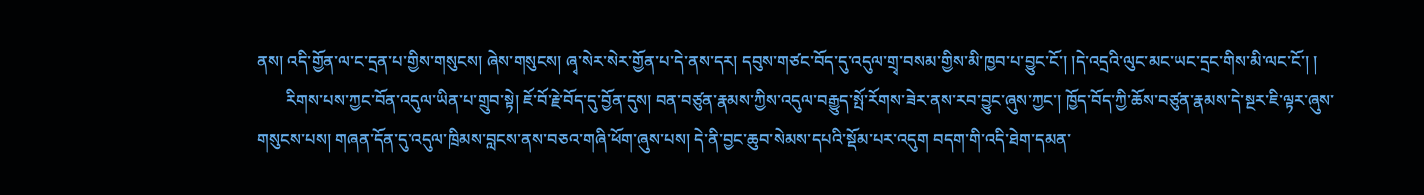ནས། འདི་གྱོན་ལ་ང་དྲན་པ་གྱིས་གསུངས། ཞེས་གསུངས། ཞྭ་སེར་སེར་གྱོན་པ་དེ་ནས་དར། དབུས་གཙང་བོད་དུ་འདུལ་གྲྭ་བསམ་གྱིས་མི་ཁྱབ་པ་བྱུང་ངོ་། །དེ་འདྲའི་ལུང་མང་ཡང་དྲང་གིས་མི་ལང་ངོ་། །
       རིགས་པས་ཀྱང་བོན་འདུལ་ཡིན་པ་གྲུབ་སྟེ། ཇོ་བོ་རྗེ་བོད་དུ་བྱོན་དུས། བན་བཙུན་རྣམས་ཀྱིས་འདུལ་བརྒྱུད་སྤོ་རོགས་ཟེར་ནས་རབ་བྱུང་ཞུས་ཀྱང་། ཁྱོད་བོད་ཀྱི་ཆོས་བཙུན་རྣམས་དེ་སྔར་ཇི་ལྟར་ཞུས་གསུངས་པས། གཞན་དོན་དུ་འདུལ་ཁྲིམས་བླངས་ནས་བཅའ་གཞི་ཕོག་ཞུས་པས། དེ་ནི་བྱང་ཆུབ་སེམས་དཔའི་སྡོམ་པར་འདུག བདག་གི་འདི་ཐེག་དམན་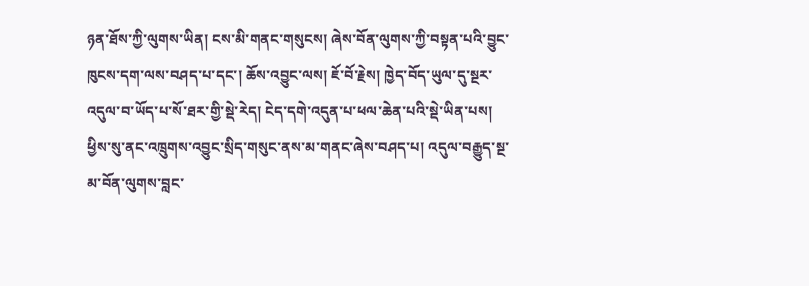ཉན་ཐོས་ཀྱི་ལུགས་ཡིན། ངས་མི་གནང་གསུངས། ཞེས་བོན་ལུགས་ཀྱི་བསྟན་པའི་བྱུང་ཁུངས་དག་ལས་བཤད་པ་དང་། ཆོས་འབྱུང་ལས། ཇོ་བོ་རྗེས། ཁྱེད་བོད་ཡུལ་དུ་སྔར་འདུལ་བ་ཡོད་པ་སོ་ཐར་གྱི་སྡེ་རེད། ངེད་དགེ་འདུན་པ་ཕལ་ཆེན་པའི་སྡེ་ཡིན་པས། ཕྱིས་སུ་ནང་འཁྲུགས་འབྱུང་སྲིད་གསུང་ནས་མ་གནང་ཞེས་བཤད་པ། འདུལ་བརྒྱུད་སྔ་མ་བོན་ལུགས་བླང་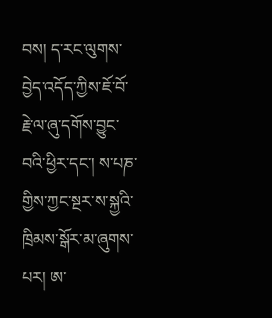བས། ད་རང་ལུགས་བྱེད་འདོད་ཀྱིས་ཇོ་བོ་རྗེ་ལ་ཞུ་དགོས་བྱུང་བའི་ཕྱིར་དང་། ས་པཎ་གྱིས་ཀྱང་སྔར་ས་སྐྱའི་ཁྲིམས་སྒོར་མ་ཞུགས་པར། ཨ་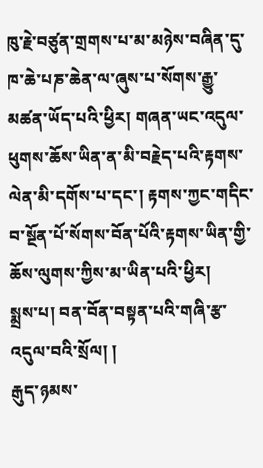ཁུ་རྗེ་བཙུན་གྲགས་པ་མ་མཉེས་བཞིན་དུ་ཁ་ཆེ་པཎ་ཆེན་ལ་ཞུས་པ་སོགས་རྒྱུ་མཚན་ཡོད་པའི་ཕྱིར། གཞན་ཡང་འདུལ་ཕུགས་ཆོས་ཡིན་ན་མི་བརྗེད་པའི་རྟགས་ལེན་མི་དགོས་པ་དང་། རྟགས་ཀྱང་གདིང་བ་སྔོན་པོ་སོགས་བོན་པོའི་རྟགས་ཡིན་གྱི་ཆོས་ལུགས་ཀྱིས་མ་ཡིན་པའི་ཕྱིར།
སྨྲས་པ། བན་བོན་བསྟན་པའི་གཞི་རྩ་འདུལ་བའི་སྲོལ། །
རྒུད་ཉམས་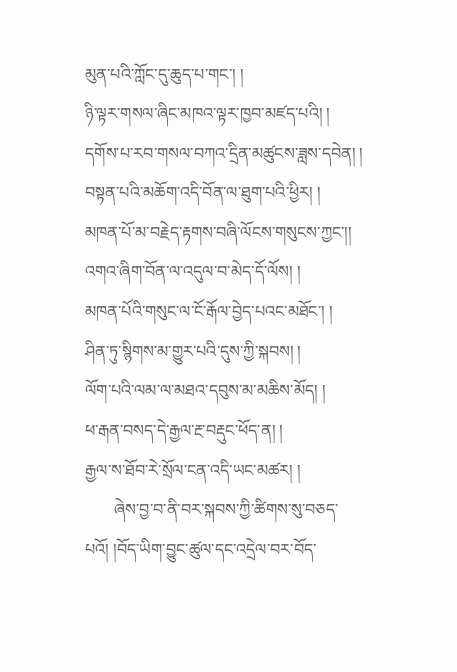མུན་པའི་ཀློང་དུ་ཆུད་པ་གང་། །
ཉི་ལྟར་གསལ་ཞིང་མཁའ་ལྟར་ཁྱབ་མཛད་པའི། །
དགོས་པ་རབ་གསལ་བཀའ་དྲིན་མཚུངས་ཟླས་དབེན། །
བསྟན་པའི་མཆོག་འདི་བོན་ལ་ཐུག་པའི་ཕྱིར། །
མཁན་པོ་མ་བརྗེད་རྟགས་བཞི་ལོངས་གསུངས་ཀྱང་།།
འགའ་ཞིག་བོན་ལ་འདུལ་བ་མེད་དོ་ལོས། །
མཁན་པོའི་གསུང་ལ་ངོ་རྒོལ་བྱེད་པའང་མཐོང་། །
ཤིན་ཏུ་སྙིགས་མ་གྱུར་པའི་དུས་ཀྱི་སྐབས། །
ལོག་པའི་ལམ་ལ་མཐའ་དབུས་མ་མཆིས་མོད། །
ཕ་རྒན་བསད་དེ་རྒྱལ་རྔ་བརྡུང་ཕོད་ན། །
རྒྱལ་ས་ཐོབ་རེ་སྲོལ་ངན་འདི་ཡང་མཚར། །
       ཞེས་བྱ་བ་ནི་བར་སྐབས་ཀྱི་ཚིགས་སུ་བཅད་པའོ། །བོད་ཡིག་བྱུང་ཚུལ་དང་འདྲེལ་བར་བོད་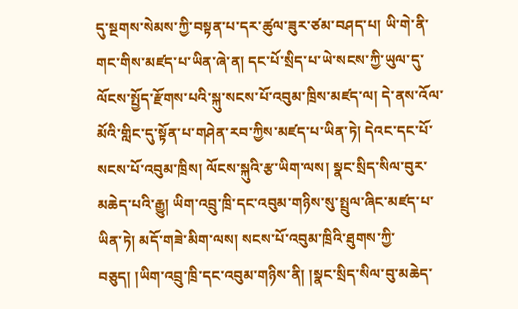དུ་སྔགས་སེམས་ཀྱི་བསྟན་པ་དར་ཚུལ་ཟུར་ཙམ་བཤད་པ། ཡི་གེ་ནི་གང་གིས་མཛད་པ་ཡིན་ཞེ་ན། དང་པོ་སྲིད་པ་ཡེ་སངས་ཀྱི་ཡུལ་དུ་ལོངས་སྤྱོད་རྫོགས་པའི་སྐུ་སངས་པོ་འབུམ་ཁྲིས་མཛད་ལ། དེ་ནས་འོལ་མོའི་གླིང་དུ་སྟོན་པ་གཤེན་རབ་ཀྱིས་མཛད་པ་ཡིན་ཏེ། དེའང་དང་པོ་སངས་པོ་འབུམ་ཁྲིས། ལོངས་སྐུའི་རྩ་ཡིག་ལས། སྣང་སྲིད་སིལ་བུར་མཆེད་པའི་རྒྱུ། ཡིག་འབྲུ་ཁྲི་དང་འབུམ་གཉིས་སུ་སྤྲུལ་ཞིང་མཛད་པ་ཡིན་ཏེ། མདོ་གཟེ་མིག་ལས། སངས་པོ་འབུམ་ཁྲིའི་ཐུགས་ཀྱི་བཅུད། །ཡིག་འབྲུ་ཁྲི་དང་འབུམ་གཉིས་ནི། །སྣང་སྲིད་སིལ་བུ་མཆེད་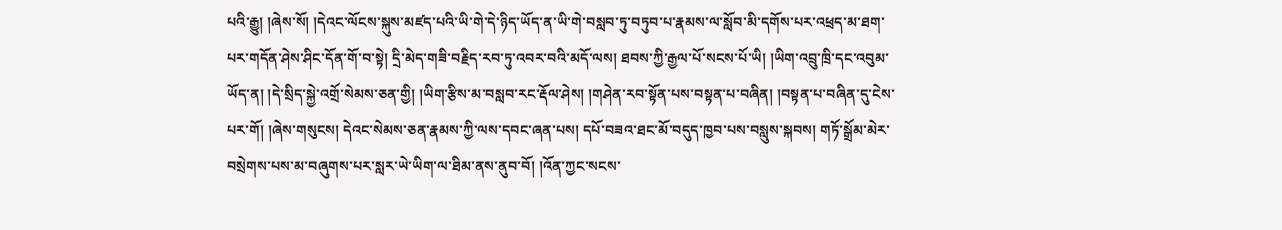པའི་རྒྱུ། །ཞེས་སོ། །དེའང་ལོངས་སྐུས་མཛད་པའི་ཡི་གེ་དེ་ཉིད་ཡོད་ན་ཡི་གེ་བསླབ་ཏུ་བཏུབ་པ་རྣམས་ལ་སློབ་མི་དགོས་པར་འཕྲད་མ་ཐག་པར་གདོན་ཤེས་ཤིང་དོན་གོ་བ་སྟེ། དྲི་མེད་གཟི་བརྗིད་རབ་ཏུ་འབར་བའི་མདོ་ལས། ཐབས་ཀྱི་རྒྱལ་པོ་སངས་པོ་ཡི། །ཡིག་འབྲུ་ཁྲི་དང་འབུམ་ཡོད་ན། །དེ་སྲིད་སྐྱེ་འགྲོ་སེམས་ཅན་གྱི། །ཡིག་རྩིས་མ་བསླབ་རང་རྡོལ་ཤེས། །གཤེན་རབ་སྟོན་པས་བསྟན་པ་བཞིན། །བསྟན་པ་བཞིན་དུ་ངེས་པར་གོ། །ཞེས་གསུངས། དེའང་སེམས་ཅན་རྣམས་ཀྱི་ལས་དབང་ཞན་པས། དཔོ་བཟའ་ཐང་མོ་བདུད་ཁྱབ་པས་བསླུས་སྐབས། གཏོ་སྒྲོམ་མེར་བསྲེགས་པས་མ་བཞུགས་པར་སླར་ཡེ་ཡིག་ལ་ཐིམ་ནས་ནུབ་བོ། །འོན་ཀྱང་སངས་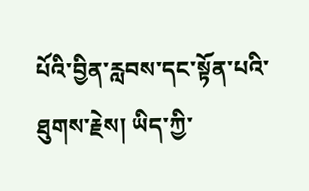པོའི་བྱིན་རླབས་དང་སྟོན་པའི་ཐུགས་རྗེས། ཡིད་ཀྱི་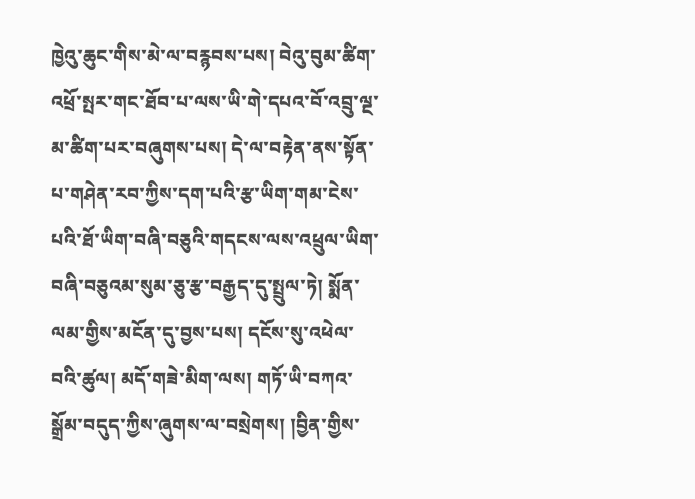ཁྱེའུ་ཆུང་གིས་མེ་ལ་བརྙབས་པས། བེའུ་བུམ་ཚིག་འཕྲོ་སྤར་གང་ཐོབ་པ་ལས་ཡི་གེ་དཔའ་བོ་འབྲུ་ལྔ་མ་ཚིག་པར་བཞུགས་པས། དེ་ལ་བརྟེན་ནས་སྟོན་པ་གཤེན་རབ་ཀྱིས་དག་པའི་རྩ་ཡིག་གམ་ངེས་པའི་ཐོ་ཡིག་བཞི་བཅུའི་གདངས་ལས་འཕྲུལ་ཡིག་བཞི་བཅུའམ་སུམ་ཅུ་རྩ་བརྒྱད་དུ་སྤྲུལ་ཏེ། སྨོན་ལམ་གྱིས་མངོན་དུ་བྱས་པས། དངོས་སུ་འཕེལ་བའི་ཚུལ། མདོ་གཟེ་མིག་ལས། གཏོ་ཡི་བཀའ་སྒྲོམ་བདུད་ཀྱིས་ཞུགས་ལ་བསྲེགས། །བྱིན་གྱིས་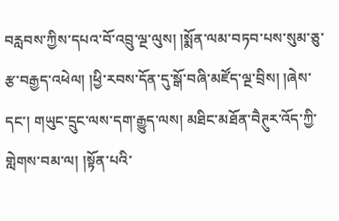བརླབས་ཀྱིས་དཔའ་བོ་འབྲུ་ལྔ་ལུས། །སྨོན་ལམ་བཏབ་པས་སུམ་ཅུ་རྩ་བརྒྱད་འཕེལ། །ཕྱི་རབས་དོན་དུ་སྒོ་བཞི་མཛོད་ལྔ་བྲིས། །ཞེས་དང་། གཡུང་དྲུང་ལས་དག་རྒྱུད་ལས། མཐིང་མཐོན་བཻཊུར་འོད་ཀྱི་གླེགས་བམ་ལ། །སྟོན་པའི་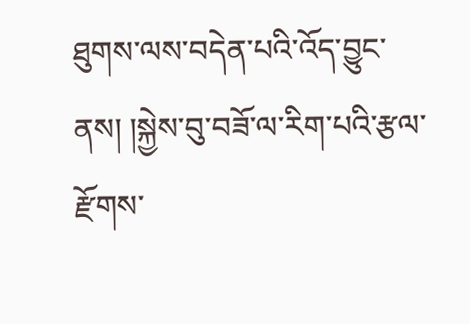ཐུགས་ལས་བདེན་པའི་འོད་བྱུང་ནས། །སྐྱེས་བུ་བཟོ་ལ་རིག་པའི་རྩལ་རྫོགས་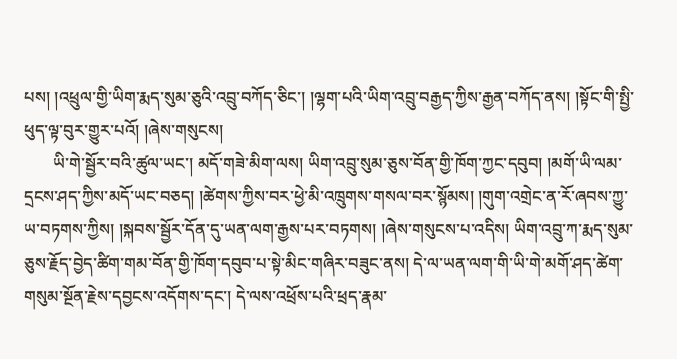པས། །འཕྲུལ་གྱི་ཡིག་རྨད་སུམ་ཅུའི་འབྲུ་བཀོད་ཅིང་། །ལྷག་པའི་ཡིག་འབྲུ་བརྒྱད་ཀྱིས་རྒྱན་བཀོད་ནས། །སྟོང་གི་སྤྱི་ཕུད་ལྟ་བུར་གྱུར་པའོ། །ཞེས་གསུངས།
       ཡི་གེ་སྦྱོར་བའི་ཚུལ་ཡང་། མདོ་གཟེ་མིག་ལས། ཡིག་འབྲུ་སུམ་ཅུས་བོན་གྱི་ཁོག་ཀྱང་དབུབ། །མགོ་ཡི་ལམ་དྲངས་ཤད་ཀྱིས་མདོ་ཡང་བཅད། །ཚེགས་ཀྱིས་བར་ཕྱེ་མི་འཁྲུགས་གསལ་བར་སྙོམས། །གུག་འགྲེང་ན་རོ་ཞབས་ཀྱུ་ཡ་བཏགས་ཀྱིས། །སྐབས་སྦྱོར་དོན་དུ་ཡན་ལག་རྒྱས་པར་བཏགས། །ཞེས་གསུངས་པ་འདིས། ཡིག་འབྲུ་ཀ་རྨད་སུམ་ཅུས་རྗོད་བྱེད་ཚིག་གམ་བོན་གྱི་ཁོག་དབུབ་པ་སྟེ་མིང་གཞིར་བཟུང་ནས། དེ་ལ་ཡན་ལག་གི་ཡི་གེ་མགོ་ཤད་ཚེག་གསུམ་སྔོན་རྗེས་དབྱངས་འདོགས་དང་། དེ་ལས་འཕྲོས་པའི་ཕྲད་རྣམ་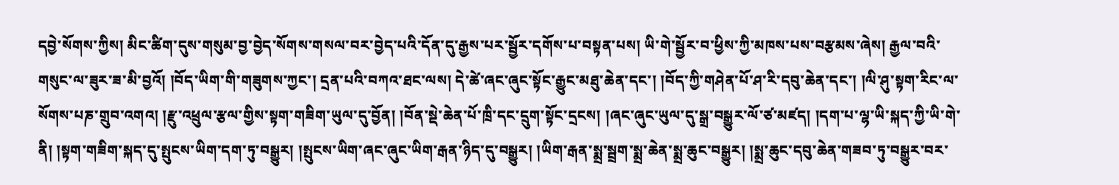དབྱེ་སོགས་ཀྱིས། མིང་ཚིག་དུས་གསུམ་བྱ་བྱེད་སོགས་གསལ་བར་བྱེད་པའི་དོན་དུ་རྒྱས་པར་སྦྱོར་དགོས་པ་བསྟན་པས། ཡི་གེ་སྦྱོར་བ་ཕྱིས་ཀྱི་མཁས་པས་བརྩམས་ཞེས། རྒྱལ་བའི་གསུང་ལ་ཟུར་ཟ་མི་བྱའོ། །བོད་ཡིག་གི་གཟུགས་ཀྱང་། དྲན་པའི་བཀའ་ཐང་ལས། དེ་ཚེ་ཞང་ཞུང་སྟོང་རྒྱུང་མཐུ་ཆེན་དང་། །བོད་ཀྱི་གཤེན་པོ་ཤ་རི་དབུ་ཆེན་དང་། །ལི་ཤུ་སྟག་རིང་ལ་སོགས་པཎ་གྲུབ་འགའ། །རྫུ་འཕྲུལ་རྩལ་གྱིས་སྟག་གཟིག་ཡུལ་དུ་བྱོན། །བོན་སྡེ་ཆེན་པོ་ཁྲི་དང་དྲུག་སྟོང་དྲངས། །ཞང་ཞུང་ཡུལ་དུ་སྒྲ་བསྒྱུར་ལོ་ཙ་མཛད། །དག་པ་ལྷ་ཡི་སྐད་ཀྱི་ཡི་གེ་ནི། །སྟག་གཟིག་སྐད་དུ་སྤུངས་ཡིག་དག་ཏུ་བསྒྱུར། །སྤུངས་ཡིག་ཞང་ཞུང་ཡིག་རྒན་ཉིད་དུ་བསྒྱུར། །ཡིག་རྒན་སྨྲ་སྦྲག་སྨྲ་ཆེན་སྨྲ་ཆུང་བསྒྱུར། །སྨྲ་ཆུང་དབུ་ཆེན་གཟབ་ཏུ་བསྒྱུར་བར་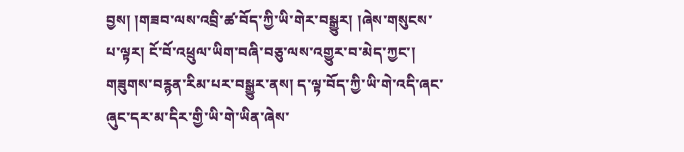བྱས། །གཟབ་ལས་འབྲི་ཚ་བོད་ཀྱི་ཡི་གེར་བསྒྱུར། །ཞེས་གསུངས་པ་ལྟར། ངོ་བོ་འཕྲུལ་ཡིག་བཞི་བཅུ་ལས་འགྱུར་བ་མེད་ཀྱང་། གཟུགས་བརྙན་རིམ་པར་བསྒྱུར་ནས། ད་ལྟ་བོད་ཀྱི་ཡི་གེ་འདི་ཞང་ཞུང་དར་མ་དིར་གྱི་ཡི་གེ་ཡིན་ཞེས་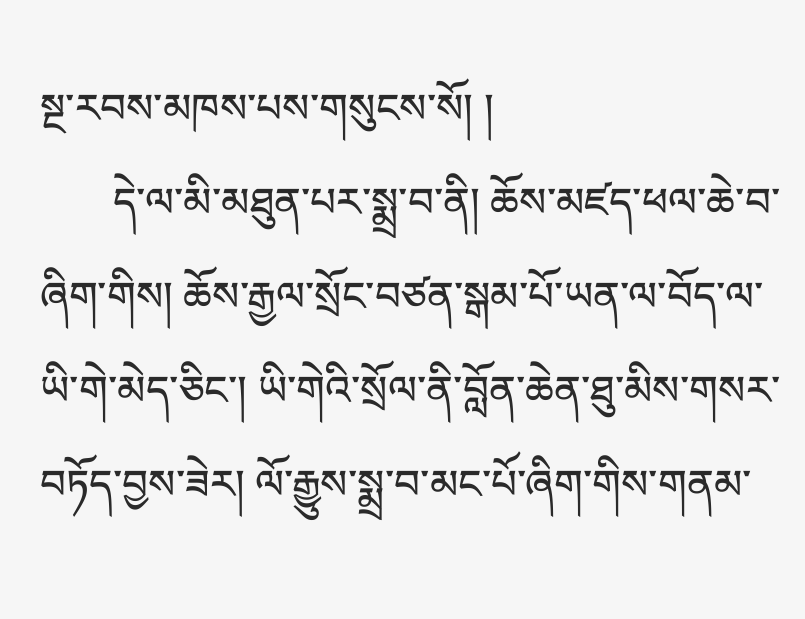སྔ་རབས་མཁས་པས་གསུངས་སོ། །
       དེ་ལ་མི་མཐུན་པར་སྨྲ་བ་ནི། ཆོས་མཛད་ཕལ་ཆེ་བ་ཞིག་གིས། ཆོས་རྒྱལ་སྲོང་བཙན་སྒམ་པོ་ཡན་ལ་བོད་ལ་ཡི་གེ་མེད་ཅིང་། ཡི་གེའི་སྲོལ་ནི་བློན་ཆེན་ཐུ་མིས་གསར་བཏོད་བྱས་ཟེར། ལོ་རྒྱུས་སྨྲ་བ་མང་པོ་ཞིག་གིས་གནམ་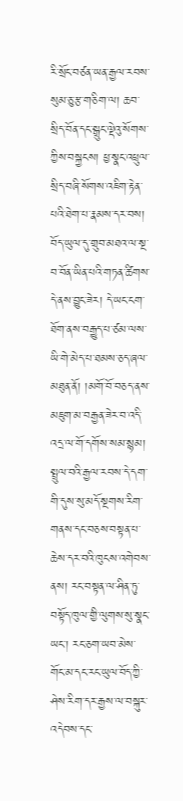རི་སྲོང་བཙན་ཡན་རྒྱལ་རབས་སུམ་ཅུ་རྩ་གཅིག་ལ། ཆབ་སྲིད་བོན་དང་སྒྲུང་ལྡེའུ་སོགས་ཀྱིས་བསྐྱངས། ཕྱ་སྣང་འཕྲུལ་སྲིད་བཞི་སོགས་འཇིག་རྟེན་པའི་ཐེག་པ་རྣམས་དར་བས། བོད་ཡུལ་དུ་གྲུབ་མཐའ་ལ་སྔ་བ་བོན་ཡིན་པའི་གཏན་ཚིགས་དེ་ནས་བྱུང་ཟེར། དེ་ཡང་ངག་ཐོག་ནས་བརྒྱུད་པ་ཙམ་ལས་ཡི་གེ་མེད་པ་ཐམས་ཅད་ཞལ་མཐུན་ནོ། །མགོ་བོ་བཅད་ནས་མཇུག་མ་བརྒྱན་ཟེར་བ་འདི་འདྲ་ལ་གོ་དགོས་སམ་སྙམ། སྤྲུལ་བའི་རྒྱལ་རབས་དེ་དག་གི་དུས་སུ་མདོ་སྔགས་རིག་གནས་དང་བཅས་བསྟན་པ་ཆེས་དར་བའི་ཁུངས་འགེབས་ནས། རང་བསྟན་ལ་ཤིན་ཏུ་བསྟོད་ཁུལ་གྱི་ལུགས་སུ་སྣང་ཡང་། རང་ཅག་ཡབ་མེས་གོང་མ་དང་རང་ཡུལ་བོད་ཀྱི་ཤེས་རིག་དར་རྒྱས་ལ་བསྐུར་འདེབས་དང་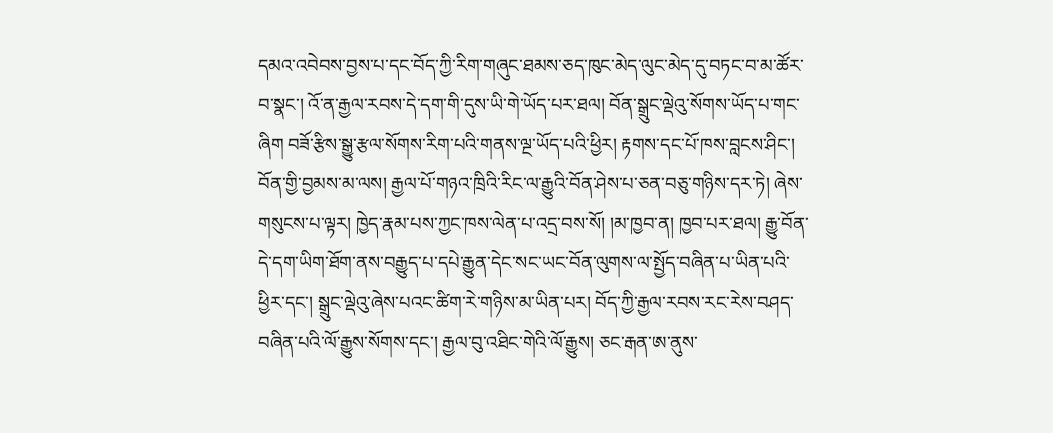དམའ་འབེབས་བྱས་པ་དང་བོད་ཀྱི་རིག་གཞུང་ཐམས་ཅད་ཁུང་མེད་ལུང་མེད་དུ་བཏང་བ་མ་ཚོར་བ་སྣང་། འོ་ན་རྒྱལ་རབས་དེ་དག་གི་དུས་ཡི་གེ་ཡོད་པར་ཐལ། བོན་སྒྲུང་ལྡེའུ་སོགས་ཡོད་པ་གང་ཞིག བཟོ་རྩིས་སྒྱུ་རྩལ་སོགས་རིག་པའི་གནས་ལྔ་ཡོད་པའི་ཕྱིར། རྟགས་དང་པོ་ཁས་བླངས་ཤིང་། བོན་གྱི་བྱམས་མ་ལས། རྒྱལ་པོ་གཉའ་ཁྲིའི་རིང་ལ་རྒྱུའི་བོན་ཤེས་པ་ཅན་བཅུ་གཉིས་དར་ཏེ། ཞེས་གསུངས་པ་ལྟར། ཁྱེད་རྣམ་པས་ཀྱང་ཁས་ལེན་པ་འདྲ་བས་སོ། །མ་ཁྱབ་ན། ཁྱབ་པར་ཐལ། རྒྱུ་བོན་དེ་དག་ཡིག་ཐོག་ནས་བརྒྱུད་པ་དཔེ་རྒྱུན་དེང་སང་ཡང་བོན་ལུགས་ལ་སྤྱོད་བཞིན་པ་ཡིན་པའི་ཕྱིར་དང་། སྒྲུང་ལྡེའུ་ཞེས་པའང་ཚིག་རེ་གཉིས་མ་ཡིན་པར། བོད་ཀྱི་རྒྱལ་རབས་རང་རེས་བཤད་བཞིན་པའི་ལོ་རྒྱུས་སོགས་དང་། རྒྱལ་བུ་འཐིང་གེའི་ལོ་རྒྱུས། ཅང་རྒན་ཨ་ནུས་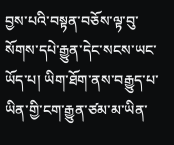བྱས་པའི་བསྟན་བཅོས་ལྟ་བུ་སོགས་དཔེ་རྒྱུན་དེང་སངས་ཡང་ཡོད་པ། ཡིག་ཐོག་ནས་བརྒྱུད་པ་ཡིན་གྱི་ངག་རྒྱུན་ཙམ་མ་ཡིན་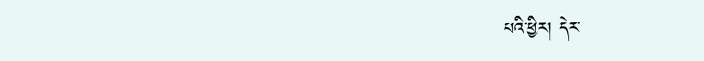པའི་ཕྱིར། དེར་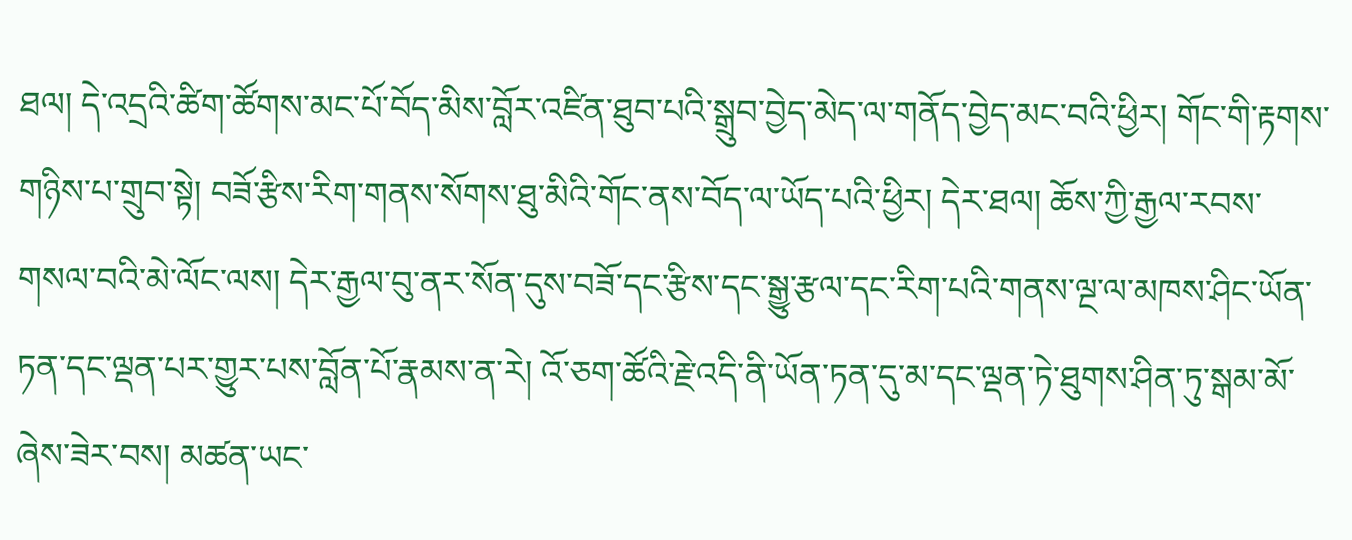ཐལ། དེ་འདྲའི་ཚིག་ཚོགས་མང་པོ་བོད་མིས་བློར་འཛིན་ཐུབ་པའི་སྒྲུབ་བྱེད་མེད་ལ་གནོད་བྱེད་མང་བའི་ཕྱིར། གོང་གི་རྟགས་གཉིས་པ་གྲུབ་སྟེ། བཟོ་རྩིས་རིག་གནས་སོགས་ཐུ་མིའི་གོང་ནས་བོད་ལ་ཡོད་པའི་ཕྱིར། དེར་ཐལ། ཆོས་ཀྱི་རྒྱལ་རབས་གསལ་བའི་མེ་ལོང་ལས། དེར་རྒྱལ་བུ་ནར་སོན་དུས་བཟོ་དང་རྩིས་དང་སྒྱུ་རྩལ་དང་རིག་པའི་གནས་ལྔ་ལ་མཁས་ཤིང་ཡོན་ཏན་དང་ལྡན་པར་གྱུར་པས་བློན་པོ་རྣམས་ན་རེ། འོ་ཅག་ཚོའི་རྗེ་འདི་ནི་ཡོན་ཏན་དུ་མ་དང་ལྡན་ཏེ་ཐུགས་ཤིན་ཏུ་སྒམ་མོ་ཞེས་ཟེར་བས། མཚན་ཡང་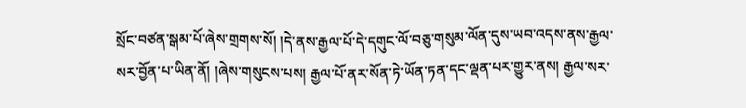སྲོང་བཙན་སྒམ་པོ་ཞེས་གྲགས་སོ། །དེ་ནས་རྒྱལ་པོ་དེ་དགུང་ལོ་བཅུ་གསུམ་ལོན་དུས་ཡབ་འདས་ནས་རྒྱལ་སར་བྱོན་པ་ཡིན་ནོ། །ཞེས་གསུངས་པས། རྒྱལ་པོ་ནར་སོན་ཏེ་ཡོན་ཏན་དང་ལྡན་པར་གྱུར་ནས། རྒྱལ་སར་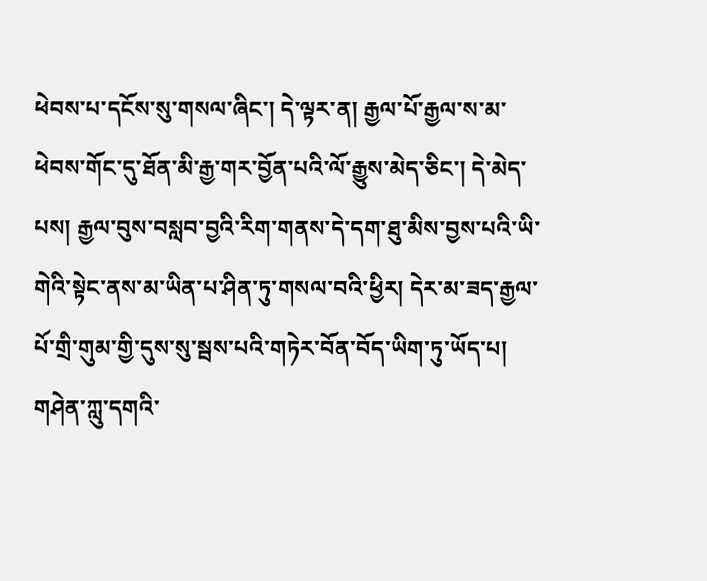ཕེབས་པ་དངོས་སུ་གསལ་ཞིང་། དེ་ལྟར་ན། རྒྱལ་པོ་རྒྱལ་ས་མ་ཕེབས་གོང་དུ་ཐོན་མི་རྒྱ་གར་བྱོན་པའི་ལོ་རྒྱུས་མེད་ཅིང་། དེ་མེད་པས། རྒྱལ་བུས་བསླབ་བྱའི་རིག་གནས་དེ་དག་ཐུ་མིས་བྱས་པའི་ཡི་གེའི་སྟེང་ནས་མ་ཡིན་པ་ཤིན་ཏུ་གསལ་བའི་ཕྱིར། དེར་མ་ཟད་རྒྱལ་པོ་གྲི་གུམ་གྱི་དུས་སུ་སྦས་པའི་གཏེར་བོན་བོད་ཡིག་ཏུ་ཡོད་པ། གཤེན་ཀླུ་དགའི་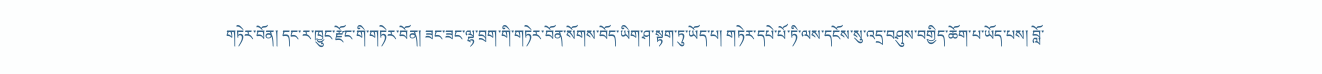གཏེར་བོན། དང་ར་ཁྱུང་རྫོང་གི་གཏེར་བོན། ཟང་ཟང་ལྷ་བྲག་གི་གཏེར་བོན་སོགས་བོད་ཡིག་ཤ་སྟག་ཏུ་ཡོད་པ། གཏེར་དཔེ་པོ་ཏི་ལས་དངོས་སུ་འདྲ་བཤུས་བགྱིད་ཆོག་པ་ཡོད་པས། བློ་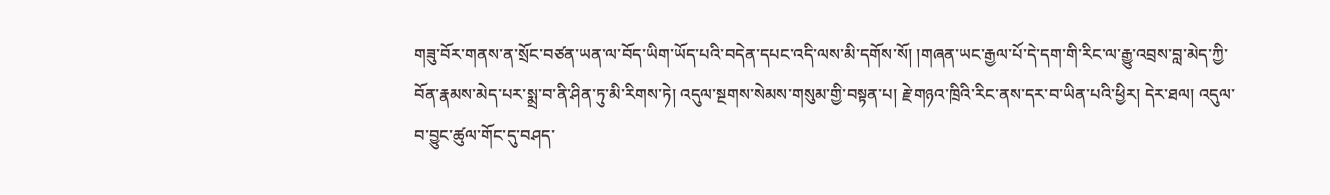གཟུ་བོར་གནས་ན་སྲོང་བཙན་ཡན་ལ་བོད་ཡིག་ཡོད་པའི་བདེན་དཔང་འདི་ལས་མི་དགོས་སོ། །གཞན་ཡང་རྒྱལ་པོ་དེ་དག་གི་རིང་ལ་རྒྱུ་འབྲས་བླ་མེད་ཀྱི་བོན་རྣམས་མེད་པར་སྨྲ་བ་ནི་ཤིན་ཏུ་མི་རིགས་ཏེ། འདུལ་སྔགས་སེམས་གསུམ་གྱི་བསྟན་པ། རྗེ་གཉའ་ཁྲིའི་རིང་ནས་དར་བ་ཡིན་པའི་ཕྱིར། དེར་ཐལ། འདུལ་བ་བྱུང་ཚུལ་གོང་དུ་བཤད་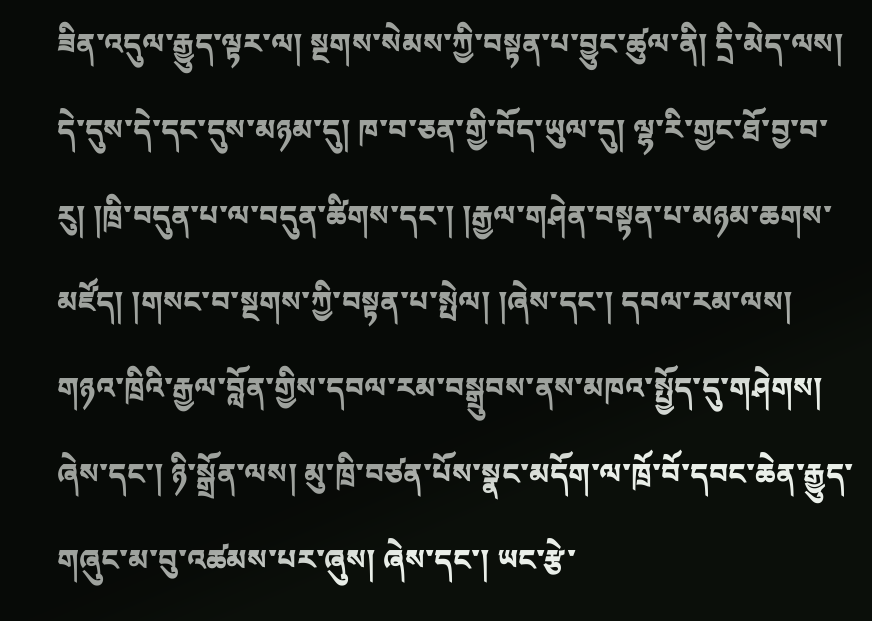ཟིན་འདུལ་རྒྱུད་ལྟར་ལ། སྔགས་སེམས་ཀྱི་བསྟན་པ་བྱུང་ཚུལ་ནི། དྲི་མེད་ལས། དེ་དུས་དེ་དང་དུས་མཉམ་དུ། ཁ་བ་ཅན་གྱི་བོད་ཡུལ་དུ། ལྷ་རི་གྱང་ཐོ་བྱ་བ་རུ། །ཁྲི་བདུན་པ་ལ་བདུན་ཚིགས་དང་། །རྒྱལ་གཤེན་བསྟན་པ་མཉམ་ཆགས་མཛོད། །གསང་བ་སྔགས་ཀྱི་བསྟན་པ་སྤེལ། །ཞེས་དང་། དབལ་རམ་ལས། གཉའ་ཁྲིའི་རྒྱལ་བློན་གྱིས་དབལ་རམ་བསྒྲུབས་ནས་མཁའ་སྤྱོད་དུ་གཤེགས། ཞེས་དང་། ཉི་སྒྲོན་ལས། མུ་ཁྲི་བཙན་པོས་སྣང་མདོག་ལ་ཁྲོ་བོ་དབང་ཆེན་རྒྱུད་གཞུང་མ་བུ་འཚམས་པར་ཞུས། ཞེས་དང་། ཡང་རྩེ་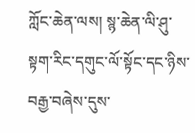ཀློང་ཆེན་ལས། སྙ་ཆེན་ལི་ཤུ་སྟག་རིང་དགུང་ལོ་སྟོང་དང་ཉིས་བརྒྱ་བཞེས་དུས་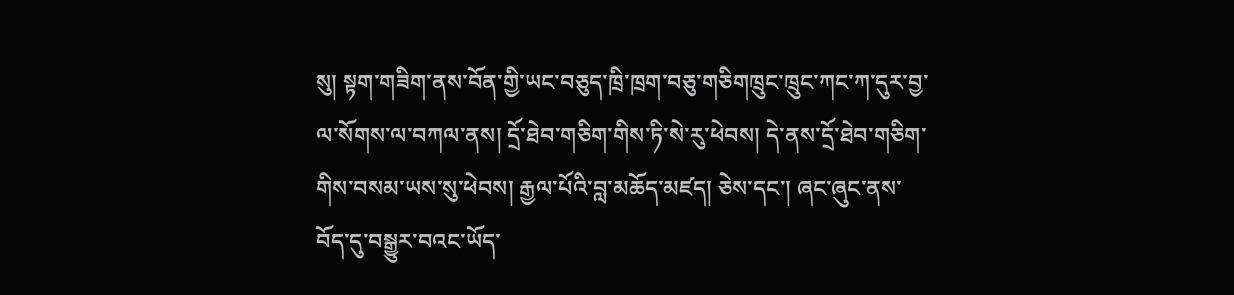སུ། སྟག་གཟིག་ནས་བོན་གྱི་ཡང་བཅུད་ཁྲི་ཁྲག་བཅུ་གཅིགཁྲུང་ཁྲུང་ཀང་ཀ་དུར་བྱ་ལ་སོགས་ལ་བཀལ་ནས། དྲོ་ཐེབ་གཅིག་གིས་ཏི་སེ་རུ་ཕེབས། དེ་ནས་དྲོ་ཐེབ་གཅིག་གིས་བསམ་ཡས་སུ་ཕེབས། རྒྱལ་པོའི་བླ་མཆོད་མཛད། ཅེས་དང་། ཞང་ཞུང་ནས་བོད་དུ་བསྒྱུར་བའང་ཡོད་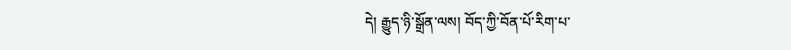དེ། རྒྱུད་ཉི་སྒྲོན་ལས། བོད་ཀྱི་བོན་པོ་རིག་པ་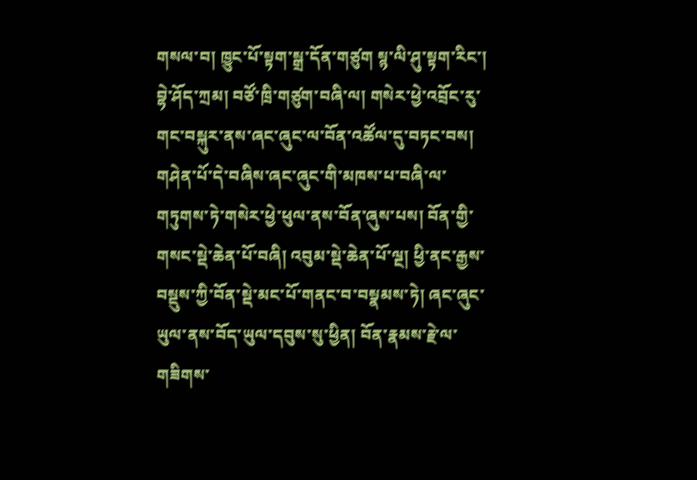གསལ་བ། ཁྱུང་པོ་སྟག་སྒྲ་དོན་གཙུག སྙ་ལི་ཤུ་སྟག་རིང་། བྷེ་ཤོད་ཀྲམ། བཙོ་ཁྲི་གཙུག་བཞི་ལ། གསེར་ཕྱེ་འབྲོང་རུ་གང་བསྐུར་ནས་ཞང་ཞུང་ལ་བོན་འཚོལ་དུ་བཏང་བས། གཤེན་པོ་དེ་བཞིས་ཞང་ཞུང་གི་མཁས་པ་བཞི་ལ་གཏུགས་ཏེ་གསེར་ཕྱེ་ཕུལ་ནས་བོན་ཞུས་པས། བོན་གྱི་གསང་སྡེ་ཆེན་པོ་བཞི། འབུམ་སྡེ་ཆེན་པོ་ལྔ། ཕྱི་ནང་རྒྱས་བསྡུས་ཀྱི་བོན་སྡེ་མང་པོ་གནང་བ་བསྣམས་ཏེ། ཞང་ཞུང་ཡུལ་ནས་བོད་ཡུལ་དབུས་སུ་ཕྱིན། བོན་རྣམས་རྗེ་ལ་གཟིགས་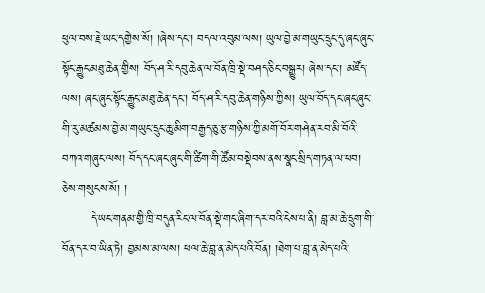ཕུལ་བས་རྗེ་ཡང་དགྱེས་སོ། །ཞེས་དང་། བདལ་འབུམ་ལས། ཡུལ་བྱེ་མ་གཡུང་དྲུང་དུ་ཞང་ཞུང་སྟོང་རྒྱུང་མཐུ་ཆེན་གྱིས། བོད་ཤ་རི་དབུ་ཆེན་ལ་བོན་ཁྲི་སྡེ་བཤད་ཅིང་བསྒྱུར། ཞེས་དང་། མཛོད་ལས། ཞང་ཞུང་སྟོང་རྒྱུང་མཐུ་ཆེན་དང་། བོད་ཤ་རི་དབུ་ཆེན་གཉིས་ཀྱིས། ཡུལ་བོད་དང་ཞང་ཞུང་གི་རུ་མཚམས་བྱེ་མ་གཡུང་དྲུང་ཆུ་མིག་བརྒྱད་ཅུ་རྩ་གཉིས་ཀྱི་མགོ་བོར་གཤེན་རབ་མི་བོའི་བཀའ་གཞུང་ལས། བོད་དང་ཞང་ཞུང་གི་ཚིག་གི་ཚོམ་བསྡེབས་ནས་སྣང་སྲིད་གཏན་ལ་ཕབ། ཅེས་གསུངས་སོ། །
       དེ་ཡང་གནམ་གྱི་ཁྲི་བདུན་རིང་ལ་བོན་སྡེ་གང་ཞིག་དར་བའི་ངེས་པ་ནི། བླ་མ་ཆེ་དྲུག་གི་བོན་དར་བ་ཡིན་ཏེ། བྱམས་མ་ལས། ཕལ་ཆེ་བླ་ན་མེད་པའི་བོན། །ཐེག་པ་བླ་ན་མེད་པའི་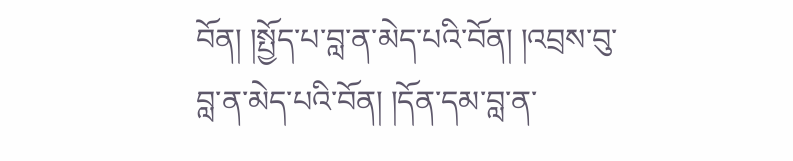བོན། །སྤྱོད་པ་བླ་ན་མེད་པའི་བོན། །འབྲས་བུ་བླ་ན་མེད་པའི་བོན། །དོན་དམ་བླ་ན་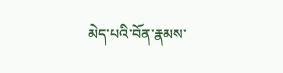མེད་པའི་བོན་རྣམས་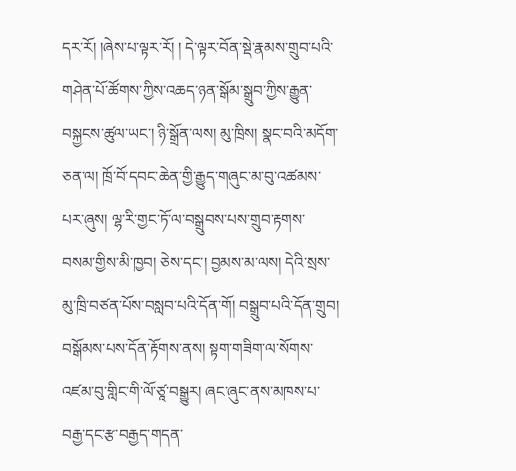དར་རོ། །ཞེས་པ་ལྟར་རོ། ། དེ་ལྟར་བོན་སྡེ་རྣམས་གྲུབ་པའི་གཤེན་པོ་ཚོགས་ཀྱིས་འཆད་ཉན་སྒོམ་སྒྲུབ་ཀྱིས་རྒྱུན་བསྐྱངས་ཚུལ་ཡང་། ཉི་སྒྲོན་ལས། མུ་ཁྲིས། སྣང་བའི་མདོག་ཅན་ལ། ཁྲོ་བོ་དབང་ཆེན་གྱི་རྒྱུད་གཞུང་མ་བུ་འཚམས་པར་ཞུས། ལྷ་རི་གྱང་ཏོ་ལ་བསྒྲུབས་པས་གྲུབ་རྟགས་བསམ་གྱིས་མི་ཁྱབ། ཅེས་དང་། བྱམས་མ་ལས། དེའི་སྲས་མུ་ཁྲི་བཙན་པོས་བསླབ་པའི་དོན་གོ། བསྒྲུབ་པའི་དོན་གྲུབ། བསྒོམས་པས་དོན་རྟོགས་ནས། སྟག་གཟིག་ལ་སོགས་འཛམ་བུ་གླིང་གི་ལོ་ཙཱ་བསྒྱུར། ཞང་ཞུང་ནས་མཁས་པ་བརྒྱ་དང་རྩ་བརྒྱད་གདན་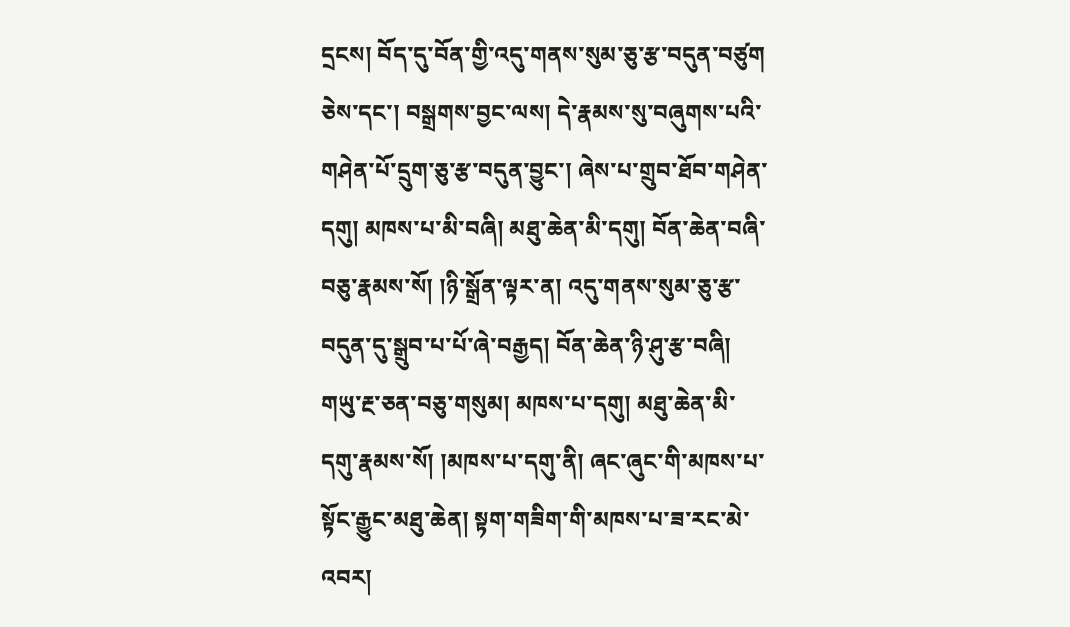དྲངས། བོད་དུ་བོན་གྱི་འདུ་གནས་སུམ་ཅུ་རྩ་བདུན་བཙུག ཅེས་དང་། བསྒྲགས་བྱང་ལས། དེ་རྣམས་སུ་བཞུགས་པའི་གཤེན་པོ་དྲུག་ཅུ་རྩ་བདུན་བྱུང་། ཞེས་པ་གྲུབ་ཐོབ་གཤེན་དགུ། མཁས་པ་མི་བཞི། མཐུ་ཆེན་མི་དགུ། བོན་ཆེན་བཞི་བཅུ་རྣམས་སོ། །ཉི་སྒྲོན་ལྟར་ན། འདུ་གནས་སུམ་ཅུ་རྩ་བདུན་དུ་སྒྲུབ་པ་པོ་ཞེ་བརྒྱད། བོན་ཆེན་ཉི་ཤུ་རྩ་བཞི། གཡུ་རྔ་ཅན་བཅུ་གསུམ། མཁས་པ་དགུ། མཐུ་ཆེན་མི་དགུ་རྣམས་སོ། །མཁས་པ་དགུ་ནི། ཞང་ཞུང་གི་མཁས་པ་སྟོང་རྒྱུང་མཐུ་ཆེན། སྟག་གཟིག་གི་མཁས་པ་ཟ་རང་མེ་འབར།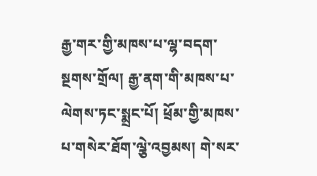རྒྱ་གར་གྱི་མཁས་པ་ལྷ་བདག་སྔགས་གྲོལ། རྒྱ་ནག་གི་མཁས་པ་ལེགས་ཏང་སྨྲང་པོ། ཕྲོམ་གྱི་མཁས་པ་གསེར་ཐོག་ལྕེ་འབྱམས། གེ་སར་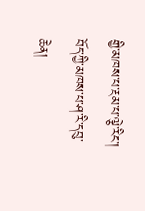གྱི་མཁས་པ་རྔམ་པ་ལྕེ་རིང་། བོད་ཀྱི་མཁས་པ་ཤ་རི་དབུ་ཆེན།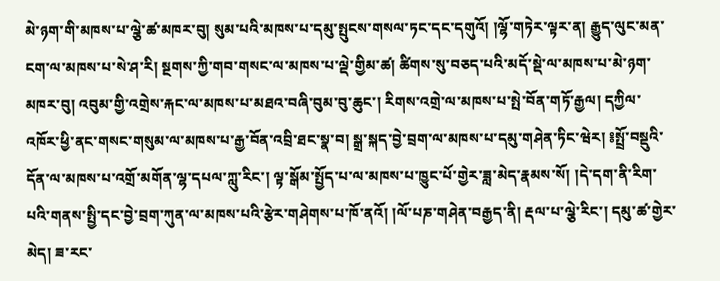མེ་ཉག་གི་མཁས་པ་ལྕེ་ཚ་མཁར་བུ། སུམ་པའི་མཁས་པ་དམུ་སྤུངས་གསལ་ཏང་དང་དགུའོ། །ལྷོ་གཏེར་ལྟར་ན། རྒྱུད་ལུང་མན་ངག་ལ་མཁས་པ་སེ་ཤ་རི། སྔགས་ཀྱི་གབ་གསང་ལ་མཁས་པ་ལྡེ་གྱིམ་ཚ། ཚིགས་སུ་བཅད་པའི་མདོ་སྡེ་ལ་མཁས་པ་མེ་ཉག་མཁར་བུ། འབུམ་གྱི་འགྲེས་རྐང་ལ་མཁས་པ་མཐའ་བཞི་བུམ་བུ་ཆུང་། རིགས་འགྲེ་ལ་མཁས་པ་སྤེ་བོན་གཏོ་རྒྱལ། དཀྱིལ་འཁོར་ཕྱི་ནང་གསང་གསུམ་ལ་མཁས་པ་རྒྱ་བོན་འབྲི་ཐང་སྣ་བ། སྒྲ་སྐད་བྱེ་བྲག་ལ་མཁས་པ་དམུ་གཤེན་ཏིང་ཝེར། ༔སྤྲོ་བསྡུའི་དོན་ལ་མཁས་པ་འགྲོ་མགོན་ལྷ་དཔལ་ཀླུ་རིང་། ལྟ་སྒོམ་སྤྱོད་པ་ལ་མཁས་པ་ཁྱུང་པོ་གྱེར་ཟླ་མེད་རྣམས་སོ། །དེ་དག་ནི་རིག་པའི་གནས་སྤྱི་དང་བྱེ་བྲག་ཀུན་ལ་མཁས་པའི་རྩེར་གཤེགས་པ་ཁོ་ནའོ། །ལོ་པཎ་གཤེན་བརྒྱད་ནི། རྡལ་པ་ལྕེ་རིང་། དམུ་ཚ་གྱེར་མེད། ཟ་རང་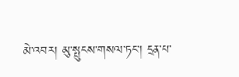མེ་འབར། མུ་སྤུངས་གསལ་ཏང་། དྲན་པ་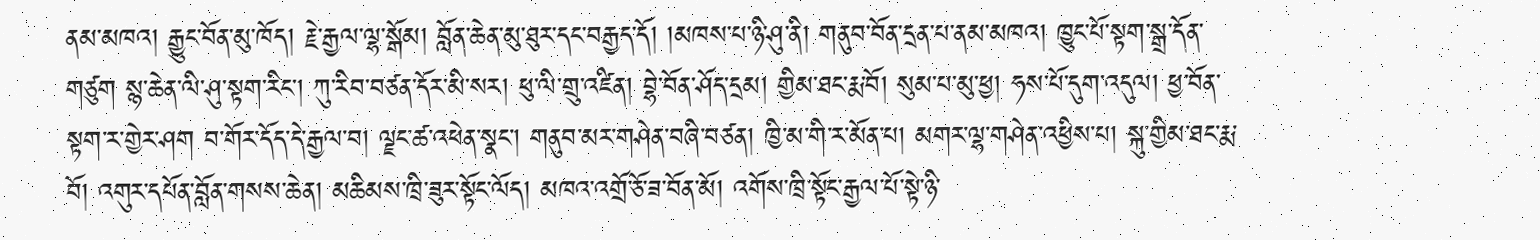ནམ་མཁའ། རྒྱུང་བོན་མུ་ཁོད། རྗེ་རྒྱལ་ལྷ་སྒོམ། བློན་ཆེན་མུ་ཐུར་དང་བརྒྱད་དོ། །མཁས་པ་ཉི་ཤུ་ནི། གནུབ་བོན་དྲན་པ་ནམ་མཁའ། ཁྱུང་པོ་སྟག་སྒྲ་དོན་གཙུག སྙ་ཆེན་ལི་ཤུ་སྟག་རིང་། ཀུ་རིབ་བཙན་དོར་མི་སར། ཕུ་ལི་གྲུ་འཛིན། བྷེ་བོན་ཤོད་དྲམ། གྱིམ་ཐང་རྨ་བོ། སུམ་པ་མུ་ཕྱ། ཧས་པོ་དུག་འདུལ། ཕྱ་བོན་སྟག་ར་གྱེར་ཤག བ་གོར་དོད་དེ་རྒྱལ་བ། ལྗང་ཚ་འཕེན་སྣང་། གནུབ་མར་གཤེན་བཞི་བཙན། ཁྱི་མ་གི་ར་མོན་པ། མགར་ལྷ་གཤེན་འཕྱིས་པ། སྐུ་གྱིམ་ཐང་རྨ་བོ། འགུར་དཔོན་བློན་གསས་ཆེན། མཆིམས་ཁྲི་ཟུར་སྟོང་ལོད། མཁའ་འགྲོ་ཅོ་ཟ་བོན་མོ། འགོས་ཁྲི་སྟོང་རྒྱལ་པོ་སྟེ་ཉི་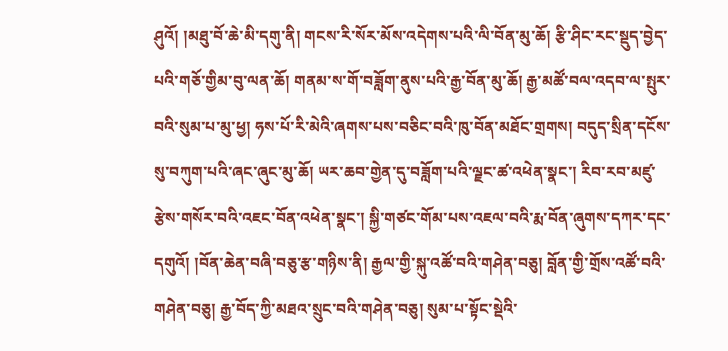ཤུའོ། །མཐུ་བོ་ཆེ་མི་དགུ་ནི། གངས་རི་སོར་མོས་འདེགས་པའི་ལི་བོན་མུ་ཆོ། རྩི་ཤིང་རང་སྡུད་བྱེད་པའི་གཅོ་གྱིམ་བུ་ལན་ཆོ། གནམ་ས་གོ་བཟློག་ནུས་པའི་རྒྱ་བོན་མུ་ཆོ། རྒྱ་མཚོ་བལ་འདབ་ལ་སྤུར་བའི་སུམ་པ་མུ་ཕྱ། ཧས་པོ་རི་མེའི་ཞགས་པས་བཅིང་བའི་ཁུ་བོན་མཐོང་གྲགས། བདུད་སྲིན་དངོས་སུ་བཀུག་པའི་ཞང་ཞུང་མུ་ཆོ། ཡར་ཆབ་གྱེན་དུ་བཟློག་པའི་ལྗང་ཚ་འཕེན་སྣང་། རིབ་རབ་མཛུ་རྩེས་གསོར་བའི་འཇང་བོན་འཕེན་སྣང་། སྐྱི་གཙང་གོམ་པས་འཇལ་བའི་རྨ་བོན་ཞུགས་དཀར་དང་དགུའོ། །བོན་ཆེན་བཞི་བཅུ་རྩ་གཉིས་ནི། རྒྱལ་གྱི་སྐུ་འཚོ་བའི་གཤེན་བཅུ། བློན་གྱི་གྲོས་འཚོ་བའི་གཤེན་བཅུ། རྒྱ་བོད་ཀྱི་མཐའ་སྲུང་བའི་གཤེན་བཅུ། སུམ་པ་སྟོང་སྡེའི་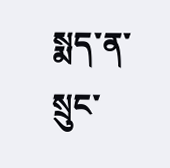སྨད་ན་སྲུང་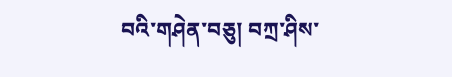བའི་གཤེན་བཅུ། བཀྲ་ཤིས་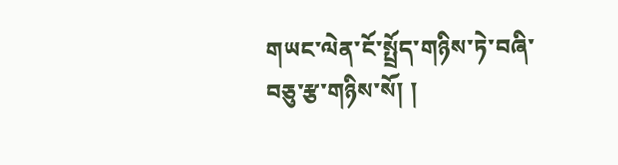གཡང་ལེན་ངོ་སྤྲོད་གཉིས་ཏེ་བཞི་བཅུ་རྩ་གཉིས་སོ། །